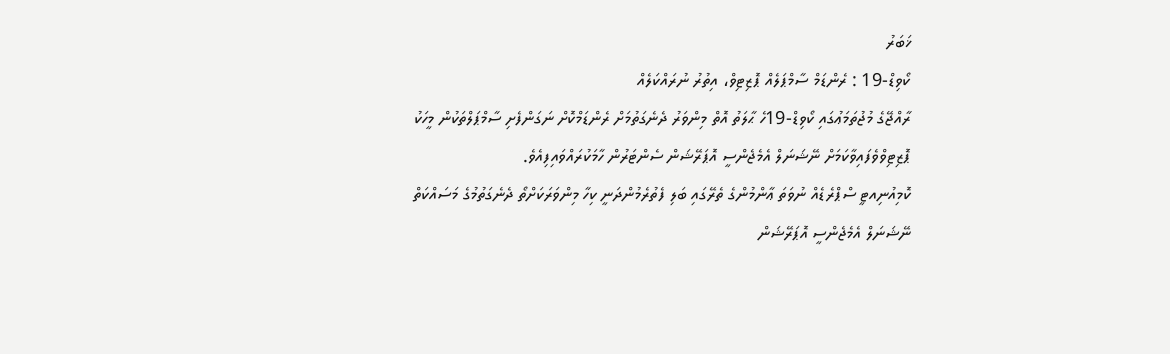ޚަބަރު
ކޯވިޑް-19 : ރެންޑަމް ސާމްޕަލެއް ޕޮޒިޓިވް، އިތުރު ނުރައްކަލެއް
ރާއްޖޭގެ މުޖުތަމަޢުގައި ކޯވިޑް-19ހެ ޙާލަތު އޮތް މިންވަރު ދެނެގަތުމަށް ރެންޑަމްކޮށް ނަގަންފެށި ސާމްޕަލްތަކުން މީހަކު ޕޮޒިޓިވްވެފައިވާކަމަށް ނޭޝަނަލް އެމެޖެންސީ އޮޕަރޭޝަން ސެންޓަރުން ހާމަކުރައްވައިފިއެވެ.
ކޮމިއުނިއޓީ ސްޕްރެޑެއް ނުވަތަ ޢާންމުންގެ ތެރޭގައި ބަލި ފެތުރެމުންދަނީ ކިހާ މިންވަރަކަށްތޯ ދެނެގަތުމުގެ މަސައްކަތް ނޭޝަނަލް އެމެޖެންސީ އޮޕަރޭޝަން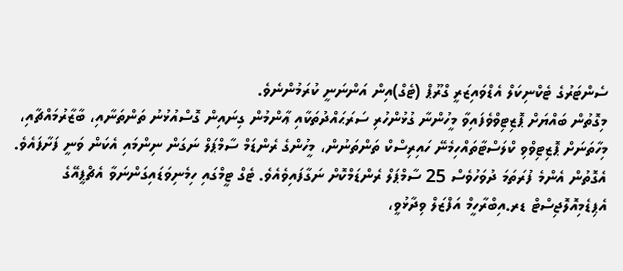ސެންޓަރުގެ ޓެކްނިކަލް އެޑްވައިޒަރީ ގްރޫޕް (ޓެގް)އިން އަންނަނީ ކުރަމުންނެވެ.
މިގޮތުން ބައްޔަށް ޕޮޒިޓިވްވެފައިވާ މީހުންނާ ގުޅުންހުރި ސަރަޙައްދުތަކާއި ޢާންމުން ގިނައިން ގޮސްއުޅުނު ތަންތަނާއި، ބާޒާރުމައްޗާއި، މިހާތަނަށް ޕޮޒިޓިވްވި ކްލަސްޓާތައްހިމެނޭ ހައިރިސްކް ތަންތަނުން، މީހުންގެ ރެންޑަމް ސާމްޕަލް ނަގަން ނިންމައި އެކަން ވަނީ ފަށާފައެވެ.
އެގޮތުން އެންމެ ފުރަތަމަ ދުވަހުވެސް 25 ސާމްޕަލް ރެންޑަމްކޮށް ނަގާފައިވެއެވެ. ޓެގް ޓީމްގައި ހިމެނިވަޑައިގަންނަވާ އެޗްޕީއޭގެ އެޕިޑެމިއޮލޮޖިސްޓް ޑރ.އިބްރާހީމް އަފްޒަލް ވިދާޅުވީ،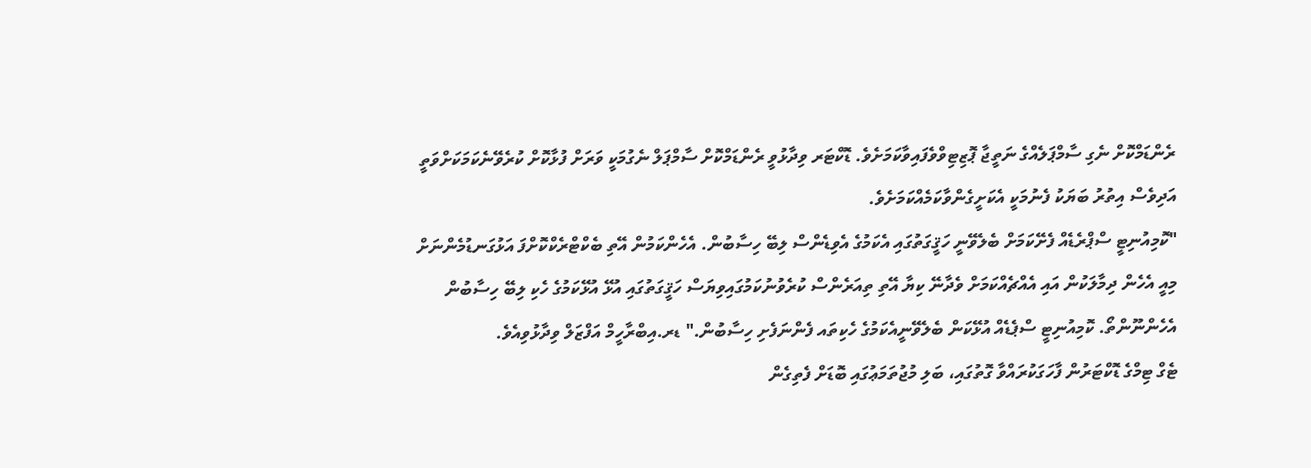ރެންޑަމްކޮށް ނެގި ސާމްޕަލެއްގެ ނަތީޖާ ޕޮޒިޓިވްވެފައިވާކަމަށެވެ. ޑޮކްޓަރ ވިދާޅުވީ ރެންޑަމްކޮށް ސާމްޕަލް ނެގުމަކީ ވަރަށް ފުޅާކޮށް ކުރެވޭނެކަމަކަށްވަތީ އަދިވެސް އިތުރު ބަޔަކު ފެނުމަކީ އެކަށީގެންވާކަމެއްކަމަށެވެ.
"ކޮމިއުނިޓީ ސްޕްރެޑެއް ފެށޭކަމަށް ބެލެވޭނީ ހަޤީގަތުގައި އެކަމުގެ އެވިޑެންސް ލިބޭ ހިސާބުން. އެހެންކަމުން އޭތި ބެކްޓްރެކްކޮށްފަ އަޅުގަނޑުމެންނަށް މިއީ އެހެން ދިމާލަކުން އައި އެއްޗެއްކަމަށް ވެދާނޭ ކިޔާ އޭތި ތިއަރެންސް ކުރެވުނުކަމުގައިވިޔަސް ހަޤީގަތުގައި އުޅޭ އުޅޭކަމުގެ ހެކި ލިބޭ ހިސާބުން އެހެންނޫންތޯ. ކޮމިއުނިޓީ ސްޕެޑެއް އުޅޭކަން ބެލެވޭނީއެކަމުގެ ހެކިތައ ފެންނަފެށި ހިސާބުން." ޑރ.އިބްރާހީމް އަފްޒަލް ވިދާޅުވިއެވެ.
ޓެގް ޓިމްގެ ޑޮކްޓަރުން ފާހަގަކުރައްވާ ގޮތުގައި، ބަލި މުޖުތަމަޢުގައި ބޮޑަށް ފެތިގެން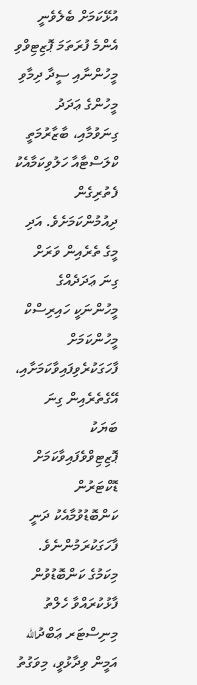އުޅޭކަމަށް ބެލެވެނީ އެންމެ ފުރަތަމަ ޕޮޒިޓިވްވި މީހުންނާއި ސީދާ ދިމާވި މީހުންގެ ޢަދަދު ގިނަވުމާއި، ބާޒާރުމަތީ ކްލަސްޓާއާ ހަލުވިކަމާއެކު ފެތުރިގެން ދިއުމުންކަމަށެވެ. އަދި މީގެ ތެރެއިން ވަރަށް ގިނަ ޢަދަދެއްގެ މީހުންނަކީ ހައިރިސްކް މީހުންކަމަށް ފާހަގަކުރެވިފައިވާކަމަށާއި، އޭގެތެރެއިން ގިނަ ބަޔަކު ޕޮޒިޓިވްވެފައިވާކަމަށް ޑޮކްޓަރުން ކަންބޮޑުވުމާއެކު ދަނީ ފާހަގަކުރަމުންނެވެ.
މިކަމުގެ ކަންބޮޑުވުން ފާޅުކުރައްވާ ހެލްތު މިނިސްޓަރ ޢަބްދުالله އަމީން ވިދާޅުވީ، މިވަގުތު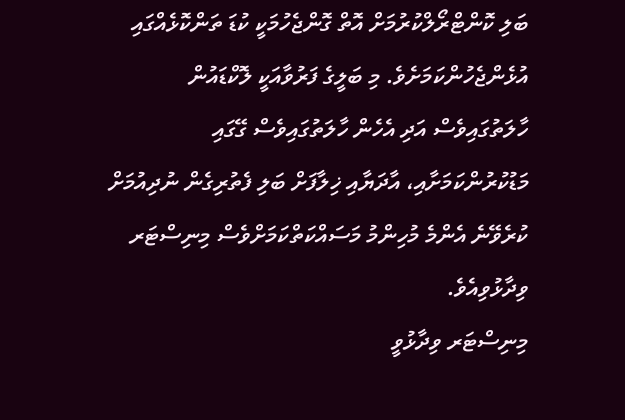ބަލި ކޮންޓްރޯލްކުރުމަށް އޮތް ގޮންޖެހުމަކީ ކުޑަ ތަންކޮޅެއްގައި އުޅެންޖެހުންކަމަށެވެ. މި ބަލީގެ ފަރުވާއަކީ ލޮކްޑައުން ހާލަތުގައިވެސް އަދި އެހެން ހާލަތުގައިވެސް ގޭގައި މަޑުކުރުންކަމަށާއި، އާދަޔާއި ޚިލާފަށް ބަލި ފެތުރިގެން ނުދިއުމަށް ކުރެވޭނެ އެންމެ މުހިންމު މަސައްކަތްކަމަށްވެސް މިނިސްޓަރ ވިދާޅުވިއެވެ.
މިނިސްޓަރ ވިދާޅުވީ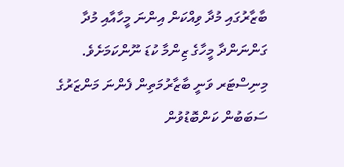ބާޒާރުގައި މުދާ ވިއްކަން އިންނަ މީހާއާއި މުދާ ގަންނަންދާ މީހާގެ ޒިންމާ ކުޑަ ނޫންކަމަށެވެ. މިނިސްޓަރ ވަނީ ބާޒާރުމަތިން ފެންނަ މަންޒަރުގެ ސަބަބުން ކަންބޮޑުވުން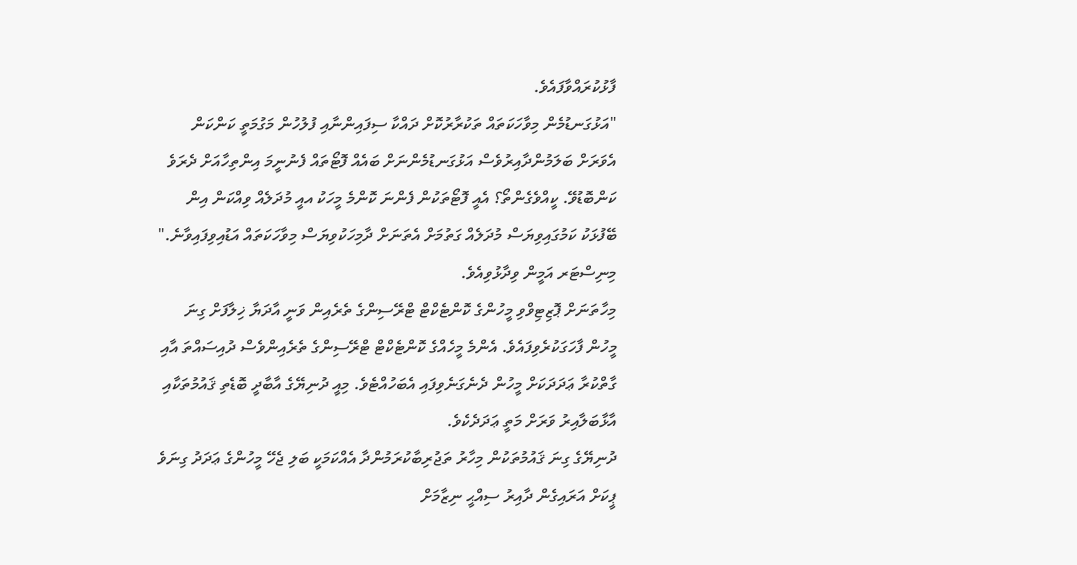ފާޅުކުރައްވާފައެވެ.
"އަޅުގަނޑުމެން މިވާހަކަތައް ތަކުރާރުކޮށް ދައްކާ ސިފައިންނާއި ފުލުހުން މަގުމަތީ ކަންކަން އެވަރަށް ބަލަމުންދާއިރުވެސް އަޅުގަނޑުމެންނަށް ބައެއް ފޮޓޯތައް ފެނުނީމަ އިންތިހާއަށް ދެރަވެ ކަންބޮޑުވޭ. ކީއްވެގެންތޯ؟ އެއީ ފޮޓޯތަކުން ފެންނަ ކޮންމެ މީހަކު އއީ މުދަލެއް ވިއްކަން އިން ބޭފުޅަކު ކަމުގައިވިޔަސް މުދަލެއް ގަތުމަށް އެތަނަށް ދާމިހަކުވިޔަސް މިވާހަކަތައް އަޑުއިވިފައިވާނެ." މިނިސްޓަރ އަމީން ވިދާޅުވިއެވެ.
މިހާތަނަށް ޕޮޒިޓިވްވި މީހުންގެ ކޮންޓެކްޓް ޓްރޭސިންގެ ތެރެއިން ވަނީ އާދަޔާ ޚިލާފަށް ގިނަ މީހުން ފާހަގަކުރެވިފައެވެ. އެންމެ މީހެއްގެ ކޮންޓެކްޓް ޓްރޭސިންގެ ތެރެއިންވެސް ދުއިސައްތަ އާއި ގާތްކުރާ ޢަދަދަކަށް މީހުން ދެނެގަނެވިފައި އެބަހުއްޓެވެ. މިއީ ދުނިޔޭގެ އާބާދީ ބޮޑެތި ޤައުމުތަކާއި އާޅާބަލާއިރު ވަރަށް މަތީ ޢަދަދެކެވެ.
ދުނިޔޭގެ ގިނަ ޤައުމުތަކުން މިހާރު ތަޖުރިބާކުރަމުންދާ އެއްކަމަކީ ބަލި ޖެހޭ މީހުންގެ ޢަދަދު ގިނަވެ ޕީކަށް އަރައިގެން ދާއިރު ސިއްޙީ ނިޒާމަށް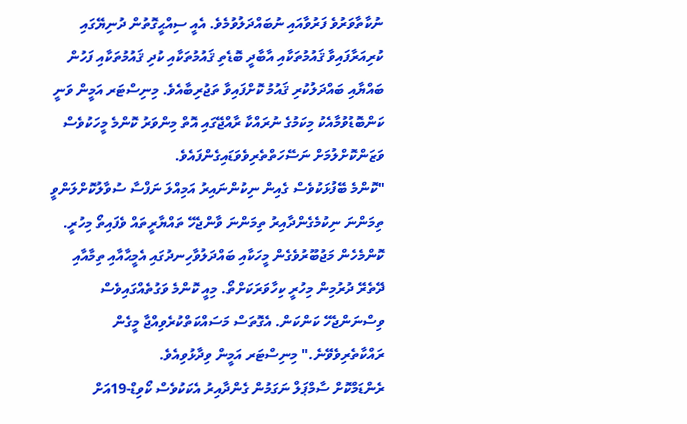ނުކާތާވަރުވެ ފަރުވާއައި ނުބައްދަލުވުމެވެ. އެއީ ސިއްޙީގޮތުން ދުނިޔޭގައި ކުރިއަރާފައިވާ ޤައުމުތަކާއި އާބާދީ ބޮޑެތި ޤައުމުތަކާއި ކުދި ޤައުމުތަކާއި ފަހުން ބައްޔާއި ބައްދަލުކުރި ޤައުމު ކޮށްފައިވާ ތަޖުރިބާއެވެ. މިނިސްޓަރ އަމީން ވަނީ ކަންބޮޑުވުމާއެކު މިކަމުގެ ނުރައްކާ ރާއްޖޭގައި އޮތް މިންވަރު ކޮންމެ މީހަކުވެސް ވަޒަންކޮށްލުމަށް ނަސޭހަތްތެރިވެވަޑައިގެންފައެވެ.
"ކޮންމެ ބޭފުޅަކުވެސް ގެއިން ނިކުންނައިރު އަމިއްލަ ނަފްސާ ސުވާލުކޮށްލަންވީ ތިމަންނަ ނިކުމެގެންދާއިރު ތިމަންނަ ވާންޖެހޭ ތައްޔާރީތައް ވެފައިތޯ މިހުރީ. ކޮންމެހެން މަޖުބޫރުވެގެން މީހަކާއި ބައްދަލުވާހިނދުގައި އެމީޙާއާއި ތިމާއާއި ދޭތެރޭ ދުރުމިން މިހުރީ ކިހާވަރަކަށްތޯ. މިއީ ކޮންމެ ވަގުތެއްގައިވެސް ވިސްނަންޖެހޭ ކަންކަން. އެގޮތަސް މަސައްކަތްކުރެވިއްޖާ މީގެން ރައްކާތެރިވެވޭނެ." މިނިސްޓަރ އަމީން ވިދާޅުވިއެވެ.
ރެންޑަމްކޮށް ސާމްޕަލް ނަގަމުން ގެންދާއިރު އެކަކުވެސް ކޯވިޑް-19އަށް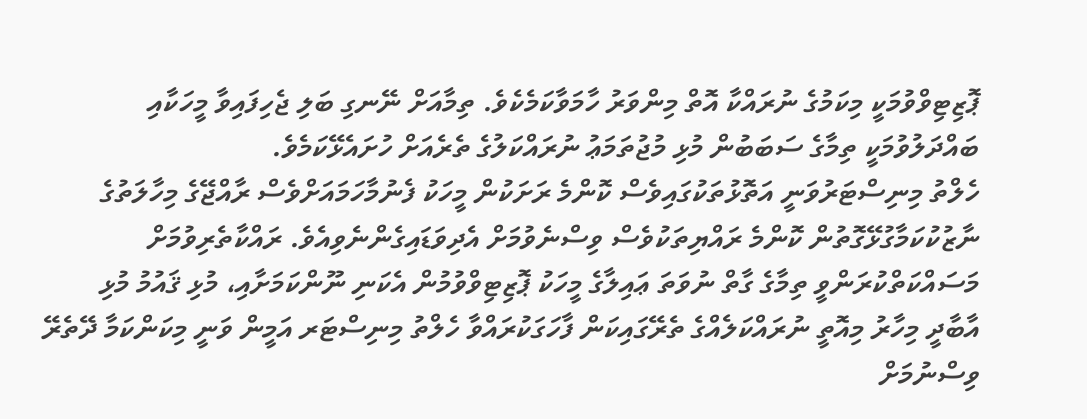ޕޮޒިޓިވްވުމަކީ މިކަމުގެ ނުރައްކާ އޮތް މިންވަރު ހާމަވާކަމެކެވެ. ތިމާއަށް ނޭނގި ބަލި ޖެހިފައިވާ މީހަކާއި ބައްދަލުވުމަކީ ތިމާގެ ސަބަބުން މުޅި މުޖުތަމަޢު ނުރައްކަލުގެ ތެރެއަށް ހުށައެޅޭކަމެވެ.
ހެލްތު މިނިސްޓަރުވަނީ އަތޮޅުތަކުގައިވެސް ކޮންމެ ރަށަކުން މީހަކު ފެނުމާހަމައަށްވެސް ރާއްޖޭގެ މިހާލަތުގެ ނާޒުކުކަމާގުޅޭގޮތުން ކޮންމެ ރައްޔިތަކުވެސް ވިސްނެވުމަށް އެދިވަޑައިގެންނެވިއެވެ. ރައްކާތެރިވުމަށް މަސައްކަތްކުރަންވީ ތިމާގެ ގާތް ނުވަތަ ޢައިލާގެ މީހަކު ޕޮޒިޓިވްވުމުން އެކަނި ނޫންކަމަށާއި، މުޅި ޤައުމު މުޅި އާބާދީ މިހާރު މިއޮތީ ނުރައްކަލެއްގެ ތެރޭގައިކަން ފާހަގަކުރައްވާ ހެލްތު މިނިސްޓަރ އަމީން ވަނީ މިކަންކަމާ ދޭތެރޭ ވިސްނުމަށް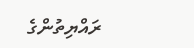ރައްޔިތުންގެ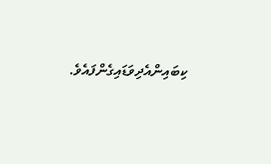ކިބައިންއެދިވަޑައިގެންފައެވެ.